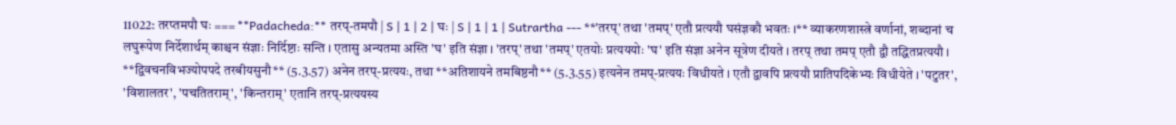11022: तरप्तमपौ घः === **Padacheda:** तरप्-तमपौ | S | 1 | 2 | घः | S | 1 | 1 | Sutrartha --- **'तरप्' तथा 'तमप्' एतौ प्रत्ययौ घसंज्ञकौ भवतः ।** व्याकरणशास्त्रे वर्णानां, शब्दानां च लघुरूपेण निर्देशार्थम् काश्चन संज्ञाः निर्दिष्टाः सन्ति । एतासु अन्यतमा अस्ति 'घ' इति संज्ञा । 'तरप्' तथा 'तमप्' एतयोः प्रत्यययोः 'घ' इति संज्ञा अनेन सूत्रेण दीयते । तरप् तथा तमप् एतौ द्वौ तद्धितप्रत्ययौ । **द्विवचनविभज्योपपदे तरबीयसुनौ** (5.3.57) अनेन तरप्-प्रत्ययः, तथा **अतिशायने तमबिष्ठनौ** (5.3.55) इत्यनेन तमप्-प्रत्ययः विधीयते । एतौ द्वावपि प्रत्ययौ प्रातिपदिकेभ्यः विधीयेते । 'पटुतर', 'विशालतर', 'पचतितराम्', 'किन्तराम्' एतानि तरप्-प्रत्ययस्य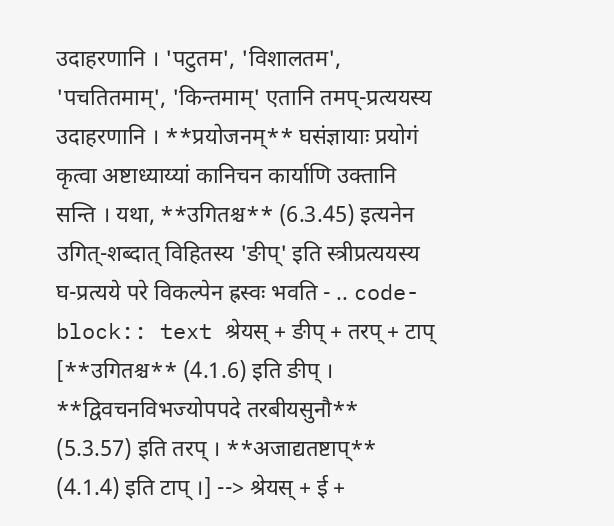उदाहरणानि । 'पटुतम', 'विशालतम', 'पचतितमाम्', 'किन्तमाम्' एतानि तमप्-प्रत्ययस्य उदाहरणानि । **प्रयोजनम्** घसंज्ञायाः प्रयोगं कृत्वा अष्टाध्याय्यां कानिचन कार्याणि उक्तानि सन्ति । यथा, **उगितश्च** (6.3.45) इत्यनेन उगित्-शब्दात् विहितस्य 'ङीप्' इति स्त्रीप्रत्ययस्य घ-प्रत्यये परे विकल्पेन ह्रस्वः भवति - .. code-block:: text श्रेयस् + ङीप् + तरप् + टाप् [**उगितश्च** (4.1.6) इति ङीप् । **द्विवचनविभज्योपपदे तरबीयसुनौ** (5.3.57) इति तरप् । **अजाद्यतष्टाप्** (4.1.4) इति टाप् ।] --> श्रेयस् + ई +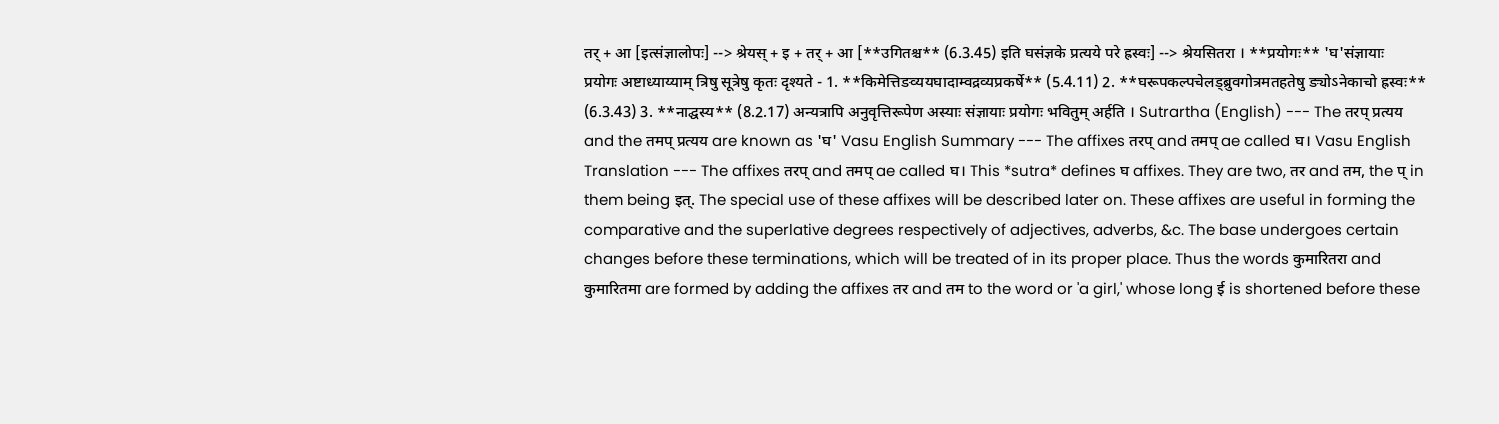तर् + आ [इत्संज्ञालोपः] --> श्रेयस् + इ + तर् + आ [**उगितश्च** (6.3.45) इति घसंज्ञके प्रत्यये परे ह्रस्वः] --> श्रेयसितरा । **प्रयोगः** 'घ'संज्ञायाः प्रयोगः अष्टाध्याय्याम् त्रिषु सूत्रेषु कृतः दृश्यते - 1. **किमेत्तिङव्ययघादाम्वद्रव्यप्रकर्षे** (5.4.11) 2. **घरूपकल्पचेलड्ब्रुवगोत्रमतहतेषु ङ्योऽनेकाचो ह्रस्वः** (6.3.43) 3. **नाद्घस्य** (8.2.17) अन्यत्रापि अनुवृत्तिरूपेण अस्याः संज्ञायाः प्रयोगः भवितुम् अर्हति । Sutrartha (English) --- The तरप् प्रत्यय and the तमप् प्रत्यय are known as 'घ' Vasu English Summary --- The affixes तरप् and तमप् ae called घ। Vasu English Translation --- The affixes तरप् and तमप् ae called घ। This *sutra* defines घ affixes. They are two, तर and तम, the प् in them being इत्. The special use of these affixes will be described later on. These affixes are useful in forming the comparative and the superlative degrees respectively of adjectives, adverbs, &c. The base undergoes certain changes before these terminations, which will be treated of in its proper place. Thus the words कुमारितरा and कुमारितमा are formed by adding the affixes तर and तम to the word or 'a girl,' whose long ई is shortened before these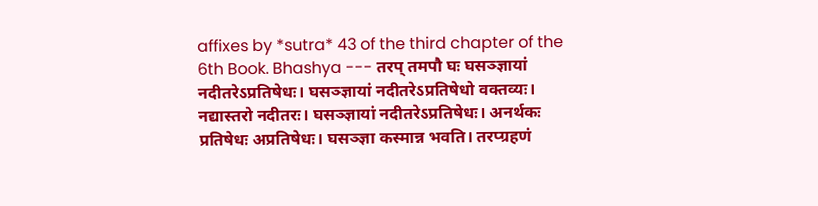affixes by *sutra* 43 of the third chapter of the 6th Book. Bhashya --- तरप् तमपौ घः घसञ्ज्ञायां नदीतरेऽप्रतिषेधः। घसञ्ज्ञायां नदीतरेऽप्रतिषेधो वक्तव्यः। नद्यास्तरो नदीतरः। घसञ्ज्ञायां नदीतरेऽप्रतिषेधः। अनर्थकः प्रतिषेधः अप्रतिषेधः। घसञ्ज्ञा कस्मान्न भवति। तरप्ग्रहणं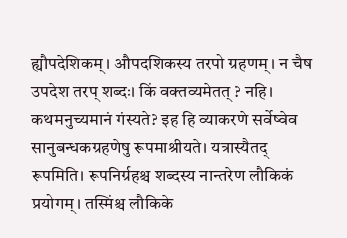ह्यौपदेशिकम्। औपदशिकस्य तरपो ग्रहणम्। न चैष उपदेश तरप् शब्दः। किं वक्तव्यमेतत् ? नहि। कथमनुच्यमानं गंस्यते? इह हि व्याकरणे सर्वेष्वेव सानुबन्धकग्रहणेषु रूपमाश्रीयते। यत्रास्यैतद् रूपमिति। रूपनिर्ग्रहश्च शब्दस्य नान्तरेण लौकिकं प्रयोगम्। तस्मिंश्च लौकिके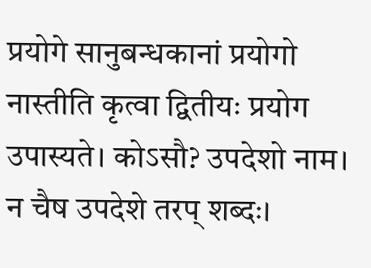प्रयोगे सानुबन्धकानां प्रयोगो नास्तीति कृत्वा द्वितीयः प्रयोग उपास्यते। कोऽसौ? उपदेशो नाम। न चैष उपदेशे तरप् शब्दः।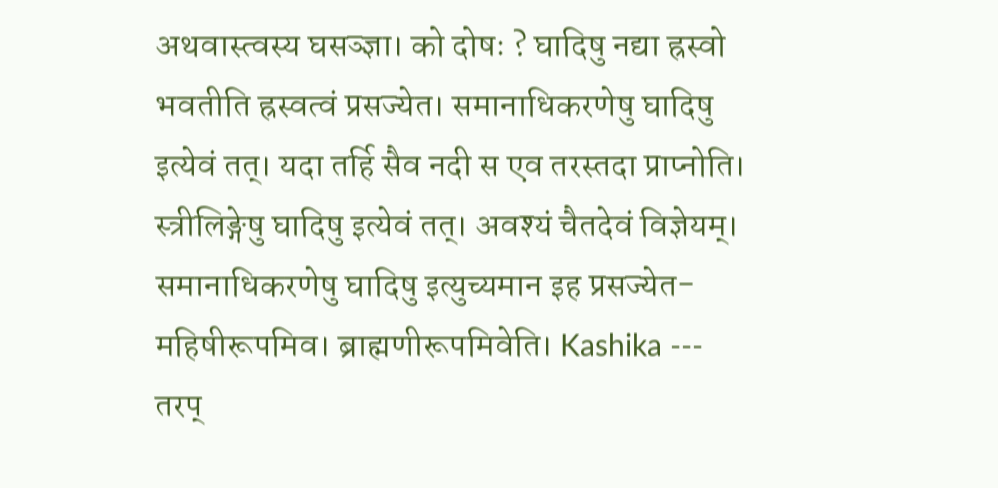अथवास्त्वस्य घसञ्ज्ञा। को दोषः ? घादिषु नद्या ह्रस्वो भवतीति ह्रस्वत्वं प्रसज्येत। समानाधिकरणेषु घादिषु इत्येवं तत्। यदा तर्हि सैव नदी स एव तरस्तदा प्राप्नोति। स्त्रीलिङ्गेषु घादिषु इत्येवं तत्। अवश्यं चैतदेवं विज्ञेयम्। समानाधिकरणेषु घादिषु इत्युच्यमान इह प्रसज्येत- महिषीरूपमिव। ब्राह्मणीरूपमिवेति। Kashika --- तरप्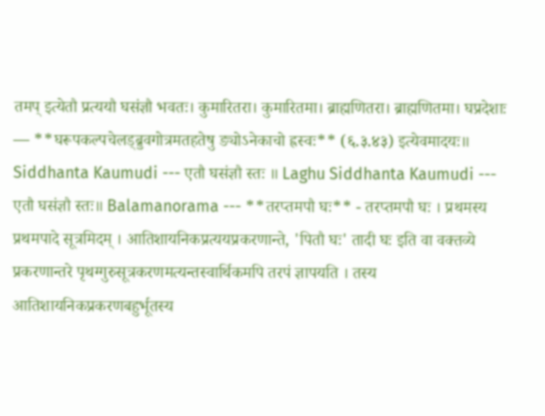तमप् इत्येतौ प्रत्ययौ घसंज्ञौ भवतः। कुमारितरा। कुमारितमा। ब्राह्मणितरा। ब्राह्मणितमा। घप्रदेशाः — **घरूपकल्पचेलड्ब्रुवगोत्रमतहतेषु ङ्योऽनेकाचो ह्रस्वः** (६.३.४३) इत्येवमादयः॥ Siddhanta Kaumudi --- एतौ घसंज्ञौ स्तः ॥ Laghu Siddhanta Kaumudi --- एतौ घसंज्ञौ स्तः॥ Balamanorama --- **तरप्तमपौ घः** - तरप्तमपौ घः । प्रथमस्य प्रथमपादे सूत्रमिदम् । आतिशायनिकप्रत्ययप्रकरणान्ते, 'पितौ घः' तादी घः इति वा वक्तव्ये प्रकरणान्तरे पृथग्गुरुसूत्रकरणमत्यन्तस्वार्थिकमपि तरपं ज्ञापयति । तस्य आतिशायनिकप्रकरणबहुर्भूतस्य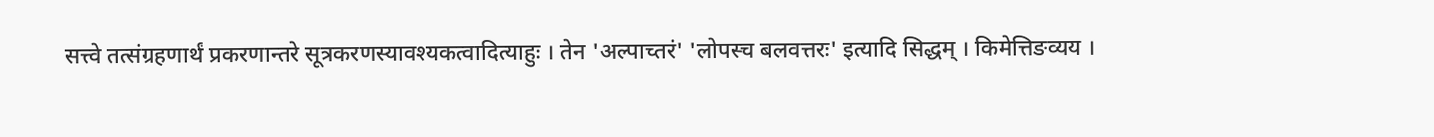सत्त्वे तत्संग्रहणार्थं प्रकरणान्तरे सूत्रकरणस्यावश्यकत्वादित्याहुः । तेन 'अल्पाच्तरं' 'लोपस्च बलवत्तरः' इत्यादि सिद्धम् । किमेत्तिङव्यय ।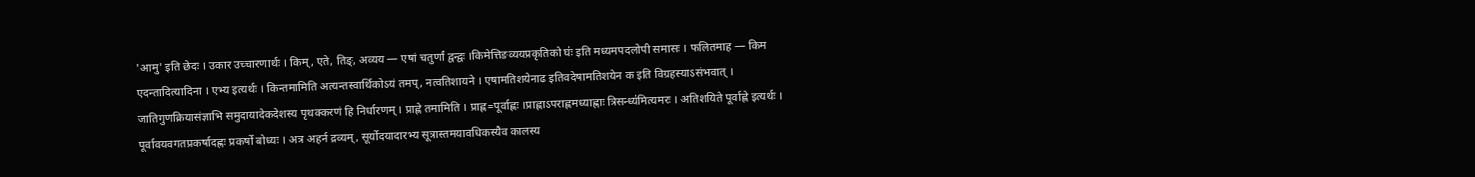'आमु' इति छेदः । उकार उच्चारणार्थः । किम्, एते, तिङ्, अव्यय — एषां चतुर्णां द्वन्द्वः ।किमेत्तिङव्ययप्रकृतिको घः॑ इति मध्यमपदलोपी समासः । फलितमाह — किम एदन्तादित्यादिना । एभ्य इत्यर्थः । किन्तमामिति अत्यन्तस्वार्थिकोऽयं तमप्, नत्वतिशायने । एषामतिशयेनाढ इतिवदेषामतिशयेन क इति विग्रहस्याऽसंभवात् । जातिगुणक्रियासंज्ञाभि समुदायादेकदेशस्य पृथक्करणं हि निर्धारणम् । प्राह्णे तमामिति । प्राह्ण=पूर्वाह्णः ।प्राह्णाऽपराह्णमध्याह्नाः त्रिसन्ध्य॑मित्यमरः । अतिशयिते पूर्वाह्णे इत्यर्थः । पूर्वावयवगतप्रकर्षादह्नः प्रकर्षो बोध्यः । अत्र अहर्न द्रव्यम्, सूर्योदयादारभ्य सूत्रास्तमयावधिकस्यैव कालस्य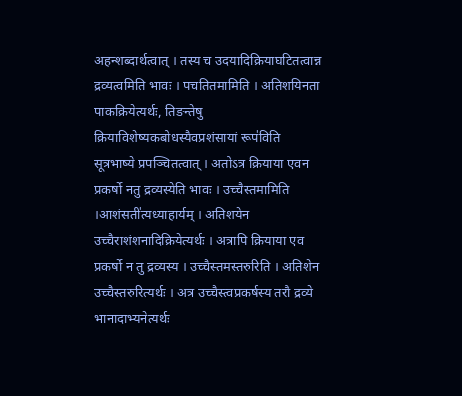अहन्शब्दार्थत्वात् । तस्य च उदयादिक्रियाघटितत्वान्न द्रव्यत्वमिति भावः । पचतितमामिति । अतिशयिनता पाकक्रियेत्यर्थः, तिङन्तेषु क्रियाविशेष्यकबोधस्यैवप्रशंसायां रूप॑विति सूत्रभाष्ये प्रपञ्चितत्वात् । अतोऽत्र क्रियाया एवन प्रकर्षो नतु द्रव्यस्येति भावः । उच्चैस्तमामिति ।आशंसती॑त्यध्याहार्यम् । अतिशयेन उच्चैराशंशनादिक्रियेत्यर्थः । अत्रापि क्रियाया एव प्रकर्षो न तु द्रव्यस्य । उच्चैस्तमस्तरुरिति । अतिशेन उच्चैस्तरुरित्यर्थः । अत्र उच्चैस्त्वप्रकर्षस्य तरौ द्रव्ये भानादाभ्यनेत्यर्थः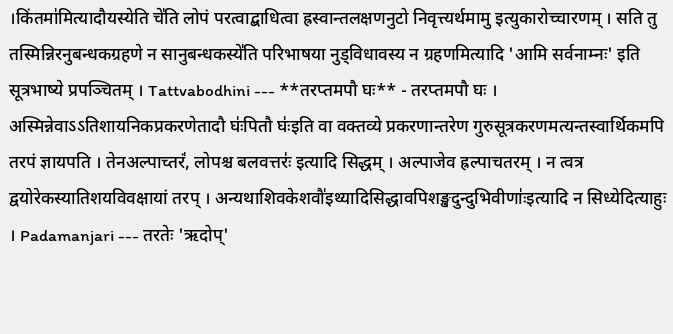।किंतमा॑मित्यादौयस्येति चे॑ति लोपं परत्वाद्बाधित्वा ह्रस्वान्तलक्षणनुटो निवृत्त्यर्थमामु इत्युकारोच्चारणम् । सति तु तस्मिन्निरनुबन्धकग्रहणे न सानुबन्धकस्ये॑ति परिभाषया नुड्विधावस्य न ग्रहणमित्यादि 'आमि सर्वनाम्नः' इति सूत्रभाष्ये प्रपञ्चितम् । Tattvabodhini --- **तरप्तमपौ घः** - तरप्तमपौ घः । अस्मिन्नेवाऽऽतिशायनिकप्रकरणेतादौ घः॑पितौ घः॑इति वा वक्तव्ये प्रकरणान्तरेण गुरुसूत्रकरणमत्यन्तस्वार्थिकमपि तरपं ज्ञायपति । तेनअल्पाच्तरं॑, लोपश्च बलवत्तरः॑ इत्यादि सिद्धम् । अल्पाजेव ह्रल्पाचतरम् । न त्वत्र द्वयोरेकस्यातिशयविवक्षायां तरप् । अन्यथाशिवकेशवौ॑इथ्यादिसिद्धावपिशङ्खदुन्दुभिवीणाः॑इत्यादि न सिध्येदित्याहुः । Padamanjari --- तरतेः 'ऋदोप्'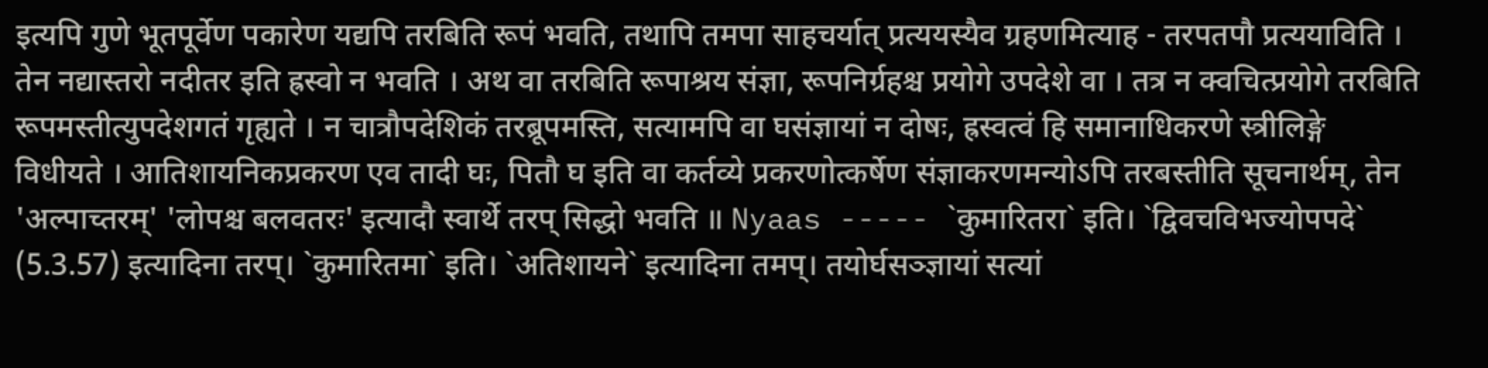इत्यपि गुणे भूतपूर्वेण पकारेण यद्यपि तरबिति रूपं भवति, तथापि तमपा साहचर्यात् प्रत्ययस्यैव ग्रहणमित्याह - तरपतपौ प्रत्ययाविति । तेन नद्यास्तरो नदीतर इति ह्रस्वो न भवति । अथ वा तरबिति रूपाश्रय संज्ञा, रूपनिर्ग्रहश्च प्रयोगे उपदेशे वा । तत्र न क्वचित्प्रयोगे तरबिति रूपमस्तीत्युपदेशगतं गृह्यते । न चात्रौपदेशिकं तरब्रूपमस्ति, सत्यामपि वा घसंज्ञायां न दोषः, ह्रस्वत्वं हि समानाधिकरणे स्त्रीलिङ्गे विधीयते । आतिशायनिकप्रकरण एव तादी घः, पितौ घ इति वा कर्तव्ये प्रकरणोत्कर्षेण संज्ञाकरणमन्योऽपि तरबस्तीति सूचनार्थम्, तेन 'अल्पाच्तरम्' 'लोपश्च बलवतरः' इत्यादौ स्वार्थे तरप् सिद्धो भवति ॥ Nyaas ----- `कुमारितरा` इति। `द्विवचविभज्योपपदे` (5.3.57) इत्यादिना तरप्। `कुमारितमा` इति। `अतिशायने` इत्यादिना तमप्। तयोर्घसञ्ज्ञायां सत्यां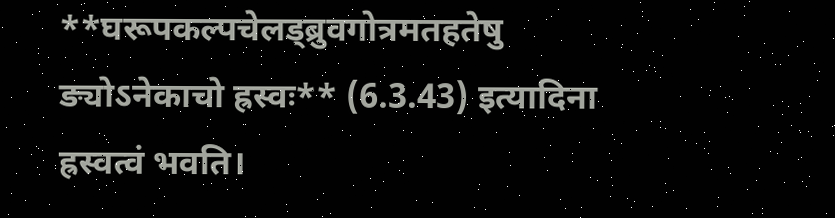**घरूपकल्पचेलड्ब्रुवगोत्रमतहतेषु ङ्योऽनेकाचो ह्रस्वः** (6.3.43) इत्यादिना ह्रस्वत्वं भवति।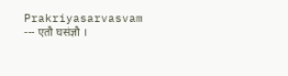Prakriyasarvasvam --- एतौ घसंज्ञौ ।